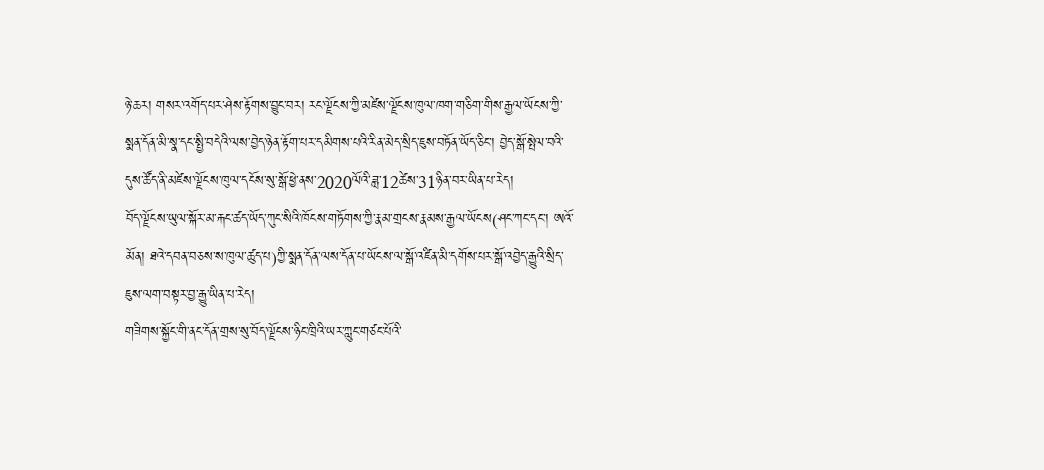ཉེ་ཆར། གསར་འགོད་པར་ཤེས་རྟོགས་བྱུང་བར། རང་ལྗོངས་ཀྱི་མཛེས་ལྗོངས་ཁུལ་ཁག་གཅིག་གིས་རྒྱལ་ཡོངས་ཀྱི་སྨན་དོན་མི་སྣ་དང་སྤྱི་བདེའི་ལས་བྱེད་ཉེན་རྟོག་པར་དམིགས་པའི་རིན་མེད་སྲིད་ཇུས་བཏོན་ཡོད་ཅིང་། བྱེད་སྒོ་སྤེལ་བའི་དུས་ཚོད་ནི་མཛེས་ལྗོངས་ཁུལ་དངོས་སུ་སྒོ་ཕྱེ་ནས་2020ལོའི་ཟླ་12ཚེས་31ཉིན་བར་ཡིན་པ་རེད།
བོད་ལྗོངས་ཡུལ་སྐོར་མ་རྐང་ཚད་ཡོད་ཀུང་སིའི་ཁོངས་གཏོགས་ཀྱི་རྣམ་གྲངས་རྣམས་རྒྱལ་ཡོངས(ཤང་ཀང་དང་། ཨའོ་མོན། ཐའེ་དབན་བཅས་ས་ཁུལ་ཚུད་པ)ཀྱི་སྨན་དོན་ལས་དོན་པ་ཡོངས་ལ་སྒོ་འཛིན་མི་དགོས་པར་སྒོ་འབྱེད་རྒྱུའི་སྲིད་ཇུས་ལག་བསྟར་བྱ་རྒྱུ་ཡིན་པ་རེད།
གཟིགས་སྐྱོང་གི་ནང་དོན་གྲས་སུ་བོད་ལྗོངས་ཉིང་ཁྲིའི་ཡར་ཀླུང་གཙང་པོའི་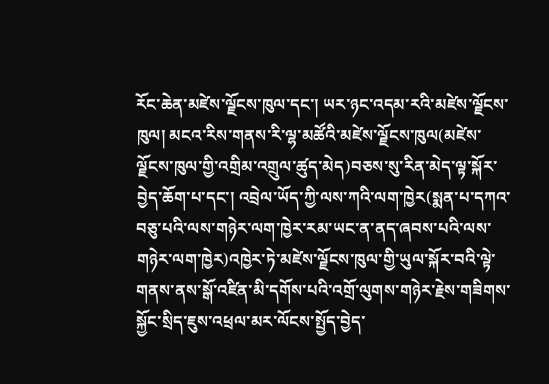རོང་ཆེན་མཛེས་ལྗོངས་ཁུལ་དང་། ཡར་ཉང་འདམ་རའི་མཛེས་ལྗོངས་ཁུལ། མངའ་རིས་གནས་རི་ལྷ་མཚོའི་མཛེས་ལྗོངས་ཁུལ(མཛེས་ལྗོངས་ཁུལ་གྱི་འགྲིམ་འགྲུལ་ཚུད་མེད)བཅས་སུ་རིན་མེད་ལྟ་སྐོར་བྱེད་ཆོག་པ་དང་། འབྲེལ་ཡོད་ཀྱི་ལས་ཀའི་ལག་ཁྱེར(སྨན་པ་དཀའ་བཅུ་པའི་ལས་གཉེར་ལག་ཁྱེར་རམ་ཡང་ན་ནད་ཞབས་པའི་ལས་གཉེར་ལག་ཁྱེར)འཁྱེར་ཏེ་མཛེས་ལྗོངས་ཁུལ་གྱི་ཡུལ་སྐོར་བའི་ལྟེ་གནས་ནས་སྒོ་འཛིན་མི་དགོས་པའི་འགྲོ་ལུགས་གཉེར་རྗེས་གཟིགས་སྐྱོང་སྲིད་ཇུས་འཕྲལ་མར་ལོངས་སྤྱོད་བྱེད་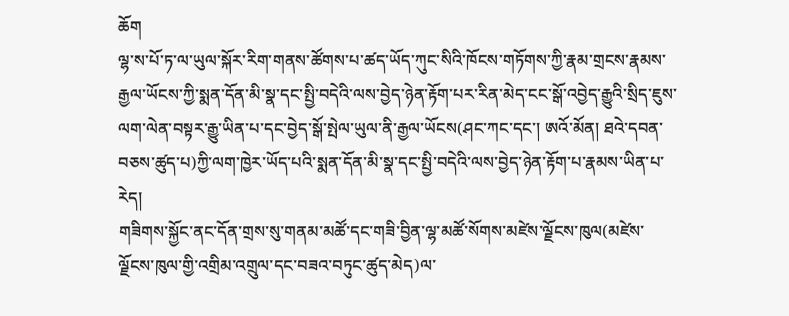ཆོག
ལྷ་ས་པོ་ཏ་ལ་ཡུལ་སྐོར་རིག་གནས་ཚོགས་པ་ཚད་ཡོད་ཀུང་སིའི་ཁོངས་གཏོགས་ཀྱི་རྣམ་གྲངས་རྣམས་རྒྱལ་ཡོངས་ཀྱི་སྨན་དོན་མི་སྣ་དང་སྤྱི་བདེའི་ལས་བྱེད་ཉེན་རྟོག་པར་རིན་མེད་ངང་སྒོ་འབྱེད་རྒྱུའི་སྲིད་ཇུས་ལག་ལེན་བསྟར་རྒྱུ་ཡིན་པ་དང་བྱེད་སྒོ་སྤེལ་ཡུལ་ནི་རྒྱལ་ཡོངས(ཤང་ཀང་དང་། ཨའོ་མོན། ཐའེ་དབན་བཅས་ཚུད་པ)ཀྱི་ལག་ཁྱེར་ཡོད་པའི་སྨན་དོན་མི་སྣ་དང་སྤྱི་བདེའི་ལས་བྱེད་ཉེན་རྟོག་པ་རྣམས་ཡིན་པ་རེད།
གཟིགས་སྐྱོང་ནང་དོན་གྲས་སུ་གནམ་མཚོ་དང་གཟི་བྱིན་ལྷ་མཚོ་སོགས་མཛེས་ལྗོངས་ཁུལ(མཛེས་ལྗོངས་ཁུལ་གྱི་འགྲིམ་འགྲུལ་དང་བཟའ་བཏུང་ཚུད་མེད)ལ་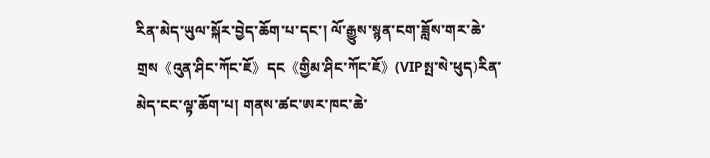རིན་མེད་ཡུལ་སྐོར་བྱེད་ཆོག་པ་དང་། ལོ་རྒྱུས་སྙན་ངག་ཟློས་གར་ཆེ་གྲས《འུན་ཤིང་ཀོང་ཇོ》དང《གྱིམ་ཤིང་ཀོང་ཇོ》(VIPསྤ་སེ་ཕུད)རིན་མེད་ངང་ལྟ་ཆོག་པ། གནས་ཚང་ཨར་ཁང་ཆེ་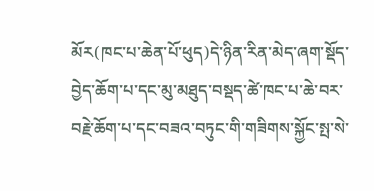མོར(ཁང་པ་ཆེན་པོ་ཕུད)དེ་ཉིན་རིན་མེད་ཞག་སྡོད་བྱེད་ཆོག་པ་དང་མུ་མཐུད་བསྡད་ཚེ་ཁང་པ་ཆེ་བར་བརྗེ་ཆོག་པ་དང་བཟའ་བཏུང་གི་གཟིགས་སྐྱོང་སྤ་སེ་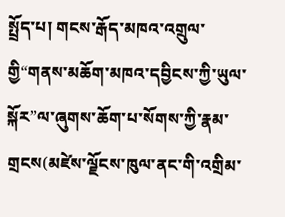སྤྲོད་པ། གངས་རྒོད་མཁའ་འགྲུལ་གྱི“གནས་མཆོག་མཁའ་དབྱིངས་ཀྱི་ཡུལ་སྐོར”ལ་ཞུགས་ཆོག་པ་སོགས་ཀྱི་རྣམ་གྲངས(མཛེས་ལྗོངས་ཁུལ་ནང་གི་འགྲིམ་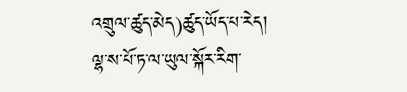འགྲུལ་ཚུད་མེད)ཚུད་ཡོད་པ་རེད།
ལྷ་ས་པོ་ཏ་ལ་ཡུལ་སྐོར་རིག་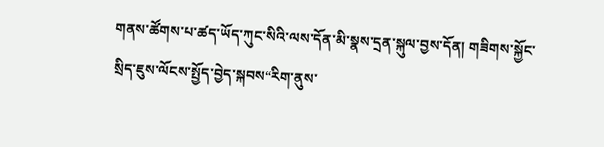གནས་ཚོགས་པ་ཚད་ཡོད་ཀུང་སིའི་ལས་དོན་མི་སྣས་དྲན་སྐུལ་བྱས་དོན། གཟིགས་སྐྱོང་སྲིད་ཇུས་ལོངས་སྤྱོད་བྱེད་སྐབས“རིག་ནུས་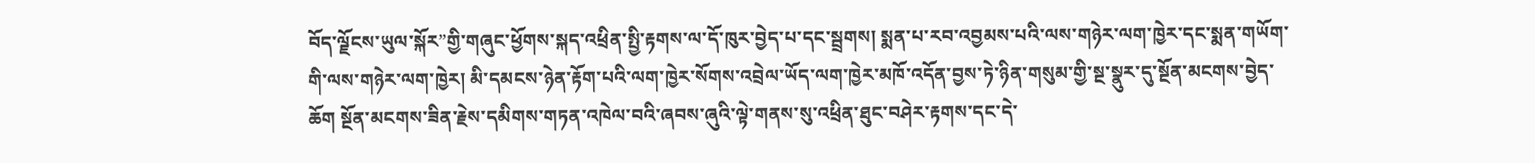བོད་ལྗོངས་ཡུལ་སྐོར”གྱི་གཞུང་ཕྱོགས་སྐད་འཕྲིན་སྤྱི་རྟགས་ལ་དོ་ཁུར་བྱེད་པ་དང་སྦྲགས། སྨན་པ་རབ་འབྱམས་པའི་ལས་གཉེར་ལག་ཁྱེར་དང་སྨན་གཡོག་གི་ལས་གཉེར་ལག་ཁྱེར། མི་དམངས་ཉེན་རྟོག་པའི་ལག་ཁྱེར་སོགས་འབྲེལ་ཡོད་ལག་ཁྱེར་མཁོ་འདོན་བྱས་ཏེ་ཉིན་གསུམ་གྱི་སྔ་སྣུར་དུ་སྔོན་མངགས་བྱེད་ཆོག སྔོན་མངགས་ཟིན་རྗེས་དམིགས་གཏན་འཁེལ་བའི་ཞབས་ཞུའི་ལྟེ་གནས་སུ་འཕྲིན་ཐུང་བཤེར་རྟགས་དང་དེ་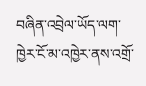བཞིན་འབྲེལ་ཡོད་ལག་ཁྱེར་ངོ་མ་འཁྱེར་ནས་འགྲོ་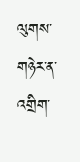ལུགས་གཉེར་ན་འགྲིག་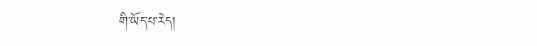གི་ཡོད་པ་རེད།